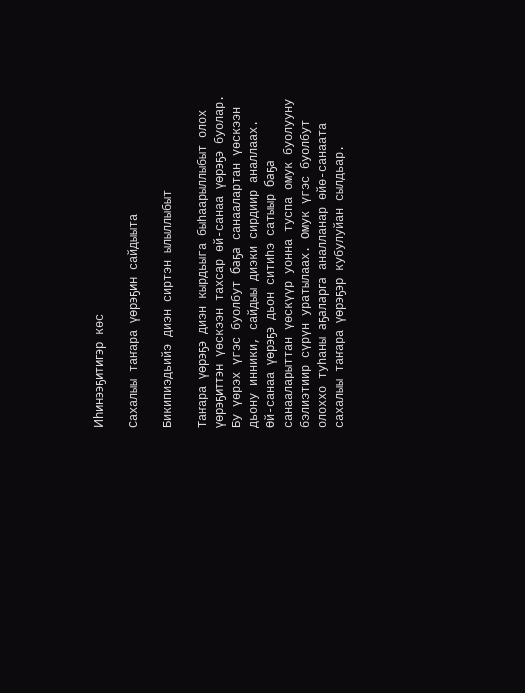Иһинээҕитигэр көс

Сахалыы таҥара үөрэҕин сайдыыта

Бикипиэдьийэ диэн сиртэн ылыллыбыт

Таҥара үөрэҕэ диэн кырдьыга быһаарыллыбыт олох үөрэҕиттэн үөскээн тахсар өй-санаа үөрэҕэ буолар. Бу үөрэх үгэс буолбут баҕа санаалартан үөскээн дьону инники, сайдыы диэки сирдиир аналлаах. Өй-санаа үөрэҕэ дьон ситиһэ сатыыр баҕа санааларыттан үөскүүр уонна туспа омук буолууну бэлиэтиир сүрүн уратылаах. Омук үгэс буолбут олоххо туһаны аҕаларга аналланар өйө-санаата сахалыы таҥара үөрэҕэр кубулуйан сылдьар.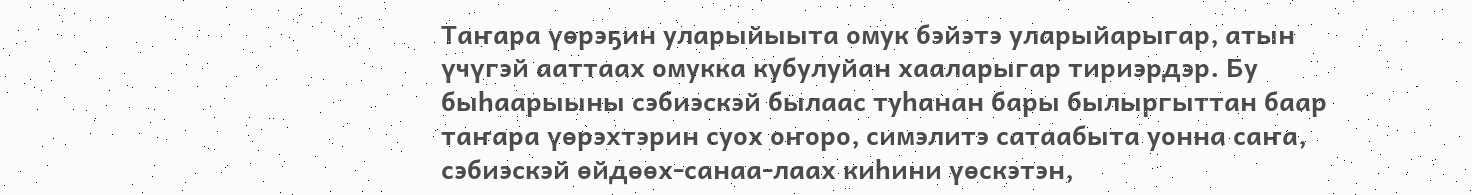Таҥара үөрэҕин уларыйыыта омук бэйэтэ уларыйарыгар, атын үчүгэй ааттаах омукка кубулуйан хааларыгар тириэрдэр. Бу быһаарыыны сэбиэскэй былаас туһанан бары былыргыттан баар таҥара үөрэхтэрин суох оҥоро, симэлитэ сатаабыта уонна саҥа, сэбиэскэй өйдөөх-санаа-лаах киһини үөскэтэн,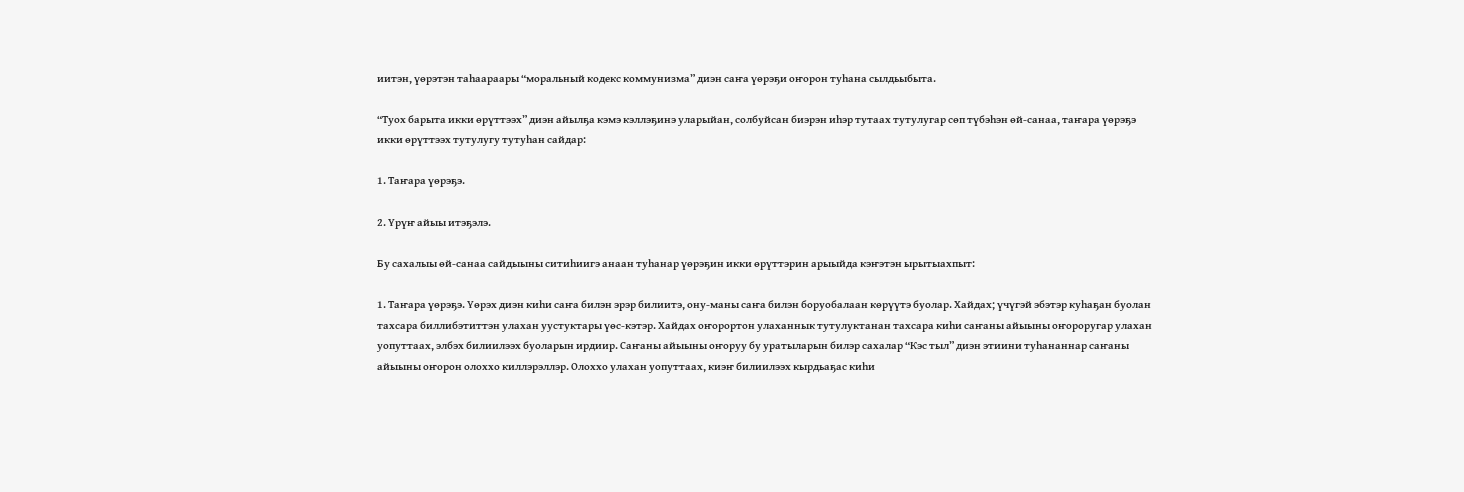иитэн, үөрэтэн таһаараары “моральный кодекс коммунизма” диэн саҥа үөрэҕи оҥорон туһана сылдьыбыта.

“Туох барыта икки өрүттээх” диэн айылҕа кэмэ кэллэҕинэ уларыйан, солбуйсан биэрэн иһэр тутаах тутулугар сөп түбэһэн өй-санаа, таҥара үөрэҕэ икки өрүттээх тутулугу тутуһан сайдар:

1. Таҥара үөрэҕэ.

2. Үрүҥ айыы итэҕэлэ.

Бу сахалыы өй-санаа сайдыыны ситиһиигэ анаан туһанар үөрэҕин икки өрүттэрин арыыйда кэҥэтэн ырытыахпыт:

1. Таҥара үөрэҕэ. Үөрэх диэн киһи саҥа билэн эрэр билиитэ, ону-маны саҥа билэн боруобалаан көрүүтэ буолар. Хайдах; үчүгэй эбэтэр куһаҕан буолан тахсара биллибэтиттэн улахан уустуктары үөс-кэтэр. Хайдах оҥорортон улаханнык тутулуктанан тахсара киһи саҥаны айыыны оҥороругар улахан уопуттаах, элбэх билиилээх буоларын ирдиир. Саҥаны айыыны оҥоруу бу уратыларын билэр сахалар “Кэс тыл” диэн этиини туһананнар саҥаны айыыны оҥорон олоххо киллэрэллэр. Олоххо улахан уопуттаах, киэҥ билиилээх кырдьаҕас киһи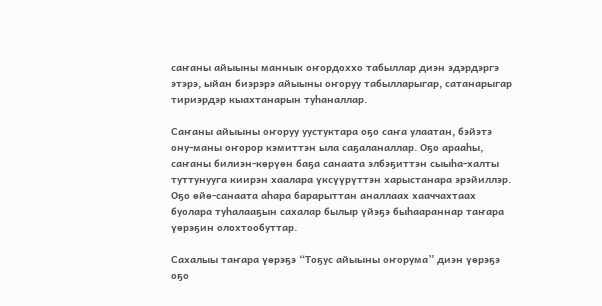саҥаны айыыны маннык оҥордоххо табыллар диэн эдэрдэргэ этэрэ, ыйан биэрэрэ айыыны оҥоруу табылларыгар, сатанарыгар тириэрдэр кыахтанарын туһаналлар.

Саҥаны айыыны оҥоруу уустуктара оҕо саҥа улаатан, бэйэтэ ону-маны оҥорор кэмиттэн ыла саҕаланаллар. Оҕо арааһы, саҥаны билиэн-көрүөн баҕа санаата элбэҕиттэн сыыһа-халты туттунууга киирэн хаалара үксүүрүттэн харыстанара эрэйиллэр. Оҕо өйө-санаата аһара барарыттан аналлаах хааччахтаах буолара туһалааҕын сахалар былыр үйэҕэ быһаараннар таҥара үөрэҕин олохтообуттар.

Сахалыы таҥара үөрэҕэ “Тоҕус айыыны оҥорума” диэн үөрэҕэ оҕо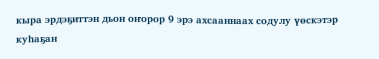кыра эрдэҕиттэн дьон оҥорор 9 эрэ ахсааннаах содулу үөскэтэр куһаҕан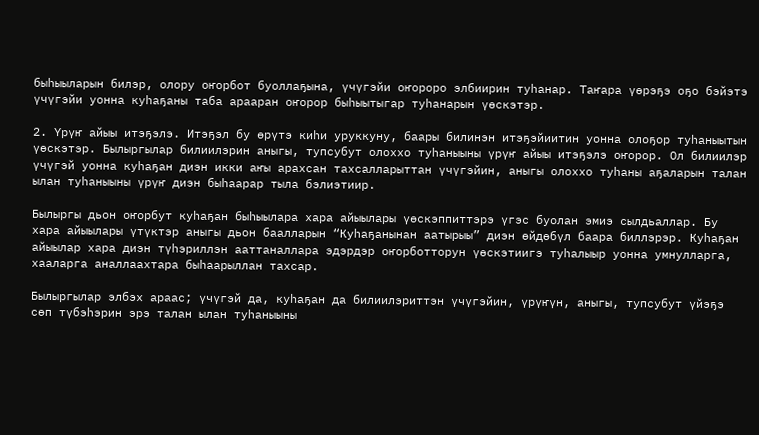быһыыларын билэр, олору оҥорбот буоллаҕына, үчүгэйи оҥороро элбиирин туһанар. Таҥара үөрэҕэ оҕо бэйэтэ үчүгэйи уонна куһаҕаны таба арааран оҥорор быһыытыгар туһанарын үөскэтэр.

2. Үрүҥ айыы итэҕэлэ. Итэҕэл бу өрүтэ киһи уруккуну, баары билинэн итэҕэйиитин уонна олоҕор туһаныытын үөскэтэр. Былыргылар билиилэрин аныгы, тупсубут олоххо туһаныыны үрүҥ айыы итэҕэлэ оҥорор. Ол билиилэр үчүгэй уонна куһаҕан диэн икки аҥы арахсан тахсалларыттан үчүгэйин, аныгы олоххо туһаны аҕаларын талан ылан туһаныыны үрүҥ диэн быһаарар тыла бэлиэтиир.

Былыргы дьон оҥорбут куһаҕан быһыылара хара айыылары үөскэппиттэрэ үгэс буолан эмиэ сылдьаллар. Бу хара айыылары үтүктэр аныгы дьон баалларын “Куһаҕанынан аатырыы” диэн өйдөбүл баара биллэрэр. Куһаҕан айыылар хара диэн түһэриллэн ааттаналлара эдэрдэр оҥорботторун үөскэтиигэ туһалыыр уонна умнулларга, хааларга аналлаахтара быһаарыллан тахсар.

Былыргылар элбэх араас; үчүгэй да, куһаҕан да билиилэриттэн үчүгэйин, үрүҥүн, аныгы, тупсубут үйэҕэ сөп түбэһэрин эрэ талан ылан туһаныыны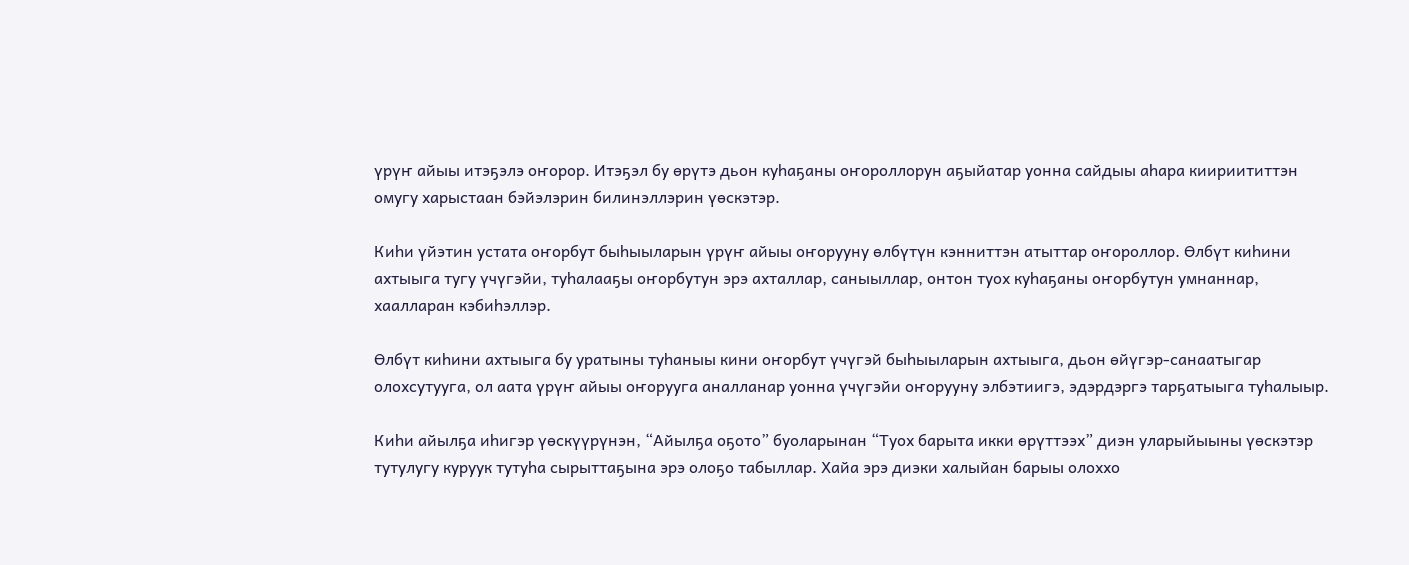үрүҥ айыы итэҕэлэ оҥорор. Итэҕэл бу өрүтэ дьон куһаҕаны оҥороллорун аҕыйатар уонна сайдыы аһара киириититтэн омугу харыстаан бэйэлэрин билинэллэрин үөскэтэр.

Киһи үйэтин устата оҥорбут быһыыларын үрүҥ айыы оҥорууну өлбүтүн кэнниттэн атыттар оҥороллор. Өлбүт киһини ахтыыга тугу үчүгэйи, туһалааҕы оҥорбутун эрэ ахталлар, саныыллар, онтон туох куһаҕаны оҥорбутун умнаннар, хаалларан кэбиһэллэр.

Өлбүт киһини ахтыыга бу уратыны туһаныы кини оҥорбут үчүгэй быһыыларын ахтыыга, дьон өйүгэр-санаатыгар олохсутууга, ол аата үрүҥ айыы оҥорууга аналланар уонна үчүгэйи оҥорууну элбэтиигэ, эдэрдэргэ тарҕатыыга туһалыыр.

Киһи айылҕа иһигэр үөскүүрүнэн, “Айылҕа оҕото” буоларынан “Туох барыта икки өрүттээх” диэн уларыйыыны үөскэтэр тутулугу куруук тутуһа сырыттаҕына эрэ олоҕо табыллар. Хайа эрэ диэки халыйан барыы олоххо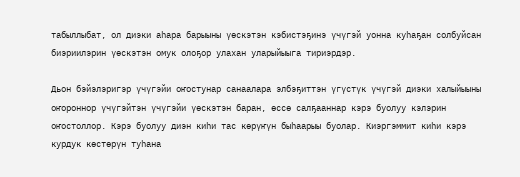табыллыбат, ол диэки аһара барыыны үөскэтэн кэбистэҕинэ үчүгэй уонна куһаҕан солбуйсан биэриилэрин үөскэтэн омук олоҕор улахан уларыйыыга тириэрдэр.

Дьон бэйэлэригэр үчүгэйи оҥостунар санаалара элбэҕиттэн үгүстүк үчүгэй диэки халыйыыны оҥороннор үчүгэйтэн үчүгэйи үөскэтэн баран, өссө салҕааннар кэрэ буолуу кэлэрин оҥостоллор. Кэрэ буолуу диэн киһи тас көрүҥүн быһаарыы буолар. Киэргэммит киһи кэрэ курдук көстөрүн туһана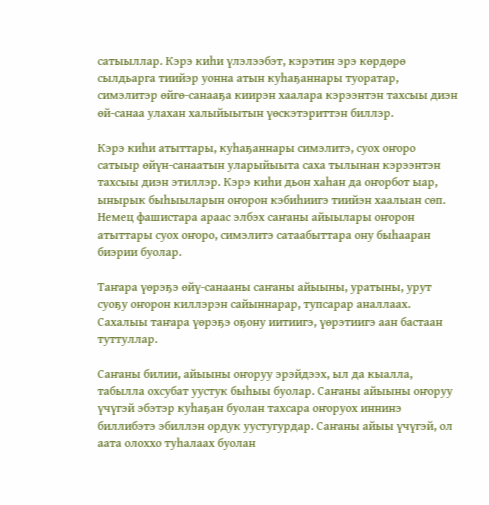сатыыллар. Кэрэ киһи үлэлээбэт, кэрэтин эрэ көрдөрө сылдьарга тиийэр уонна атын куһаҕаннары туоратар, симэлитэр өйгө-санааҕа киирэн хаалара кэрээнтэн тахсыы диэн өй-санаа улахан халыйыытын үөскэтэриттэн биллэр.

Кэрэ киһи атыттары, куһаҕаннары симэлитэ, суох оҥоро сатыыр өйүн-санаатын уларыйыыта саха тылынан кэрээнтэн тахсыы диэн этиллэр. Кэрэ киһи дьон хаһан да оҥорбот ыар, ынырык быһыыларын оҥорон кэбиһиигэ тиийэн хаалыан сөп. Немец фашистара араас элбэх саҥаны айыылары оҥорон атыттары суох оҥоро, симэлитэ сатаабыттара ону быһааран биэрии буолар.

Таҥара үөрэҕэ өйү-санааны саҥаны айыыны, уратыны, урут суоҕу оҥорон киллэрэн сайыннарар, тупсарар аналлаах. Сахалыы таҥара үөрэҕэ оҕону иитиигэ, үөрэтиигэ аан бастаан туттуллар.

Саҥаны билии, айыыны оҥоруу эрэйдээх, ыл да кыалла, табылла охсубат уустук быһыы буолар. Саҥаны айыыны оҥоруу үчүгэй эбэтэр куһаҕан буолан тахсара оҥоруох иннинэ биллибэтэ эбиллэн ордук уустугурдар. Саҥаны айыы үчүгэй, ол аата олоххо туһалаах буолан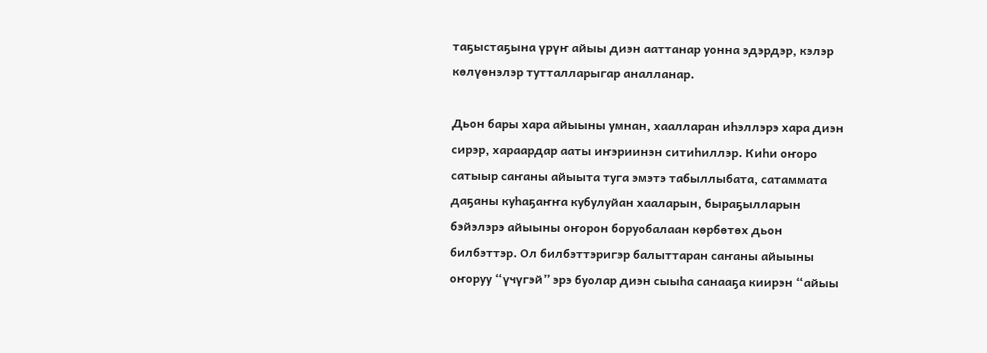таҕыстаҕына үрүҥ айыы диэн ааттанар уонна эдэрдэр, кэлэр көлүөнэлэр тутталларыгар аналланар.

Дьон бары хара айыыны умнан, хаалларан иһэллэрэ хара диэн сирэр, хараардар ааты иҥэриинэн ситиһиллэр. Киһи оҥоро сатыыр саҥаны айыыта туга эмэтэ табыллыбата, сатаммата даҕаны куһаҕаҥҥа кубулуйан хааларын, быраҕылларын бэйэлэрэ айыыны оҥорон боруобалаан көрбөтөх дьон билбэттэр. Ол билбэттэригэр балыттаран саҥаны айыыны оҥоруу “үчүгэй” эрэ буолар диэн сыыһа санааҕа киирэн “айыы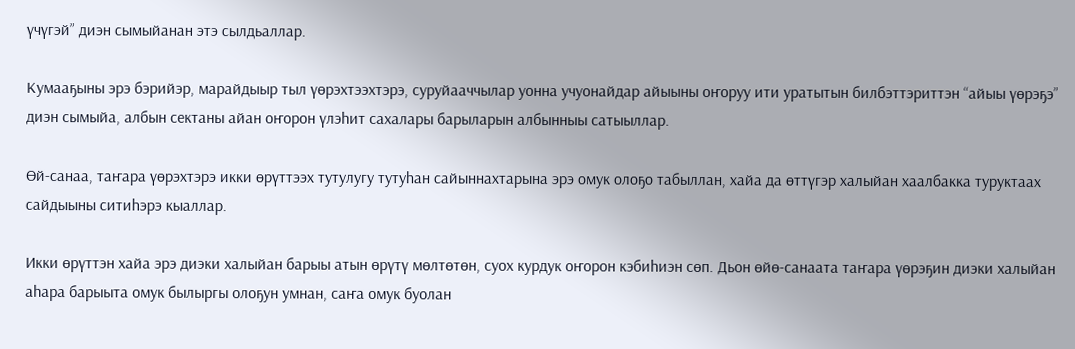үчүгэй” диэн сымыйанан этэ сылдьаллар.

Кумааҕыны эрэ бэрийэр, марайдыыр тыл үөрэхтээхтэрэ, суруйааччылар уонна учуонайдар айыыны оҥоруу ити уратытын билбэттэриттэн “айыы үөрэҕэ” диэн сымыйа, албын сектаны айан оҥорон үлэһит сахалары барыларын албынныы сатыыллар.

Өй-санаа, таҥара үөрэхтэрэ икки өрүттээх тутулугу тутуһан сайыннахтарына эрэ омук олоҕо табыллан, хайа да өттүгэр халыйан хаалбакка туруктаах сайдыыны ситиһэрэ кыаллар.

Икки өрүттэн хайа эрэ диэки халыйан барыы атын өрүтү мөлтөтөн, суох курдук оҥорон кэбиһиэн сөп. Дьон өйө-санаата таҥара үөрэҕин диэки халыйан аһара барыыта омук былыргы олоҕун умнан, саҥа омук буолан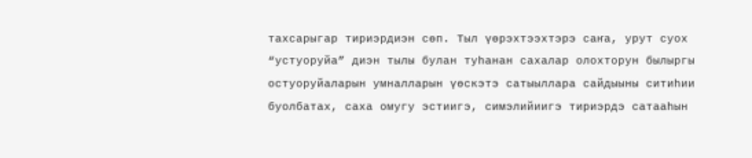тахсарыгар тириэрдиэн сөп. Тыл үөрэхтээхтэрэ саҥа, урут суох “устуоруйа” диэн тылы булан туһанан сахалар олохторун былыргы остуоруйаларын умналларын үөскэтэ сатыыллара сайдыыны ситиһии буолбатах, саха омугу эстиигэ, симэлийиигэ тириэрдэ сатааһын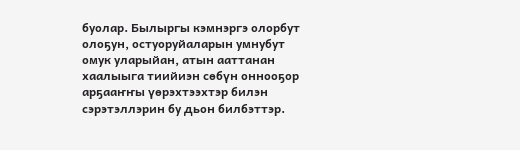буолар. Былыргы кэмнэргэ олорбут олоҕун, остуоруйаларын умнубут омук уларыйан, атын ааттанан хаалыыга тиийиэн сөбүн оннооҕор арҕааҥҥы үөрэхтээхтэр билэн сэрэтэллэрин бу дьон билбэттэр.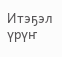Итэҕэл үрүҥ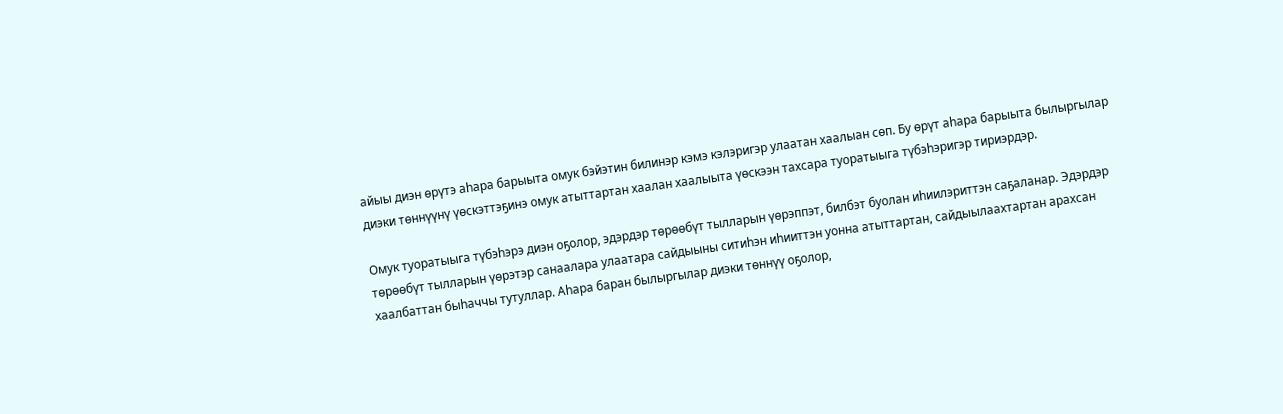айыы диэн өрүтэ аһара барыыта омук бэйэтин билинэр кэмэ кэлэригэр улаатан хаалыан сөп. Бу өрүт аһара барыыта былыргылар диэки төннүүнү үөскэттэҕинэ омук атыттартан хаалан хаалыыта үөскээн тахсара туоратыыга түбэһэригэр тириэрдэр.

Омук туоратыыга түбэһэрэ диэн оҕолор, эдэрдэр төрөөбүт тылларын үөрэппэт, билбэт буолан иһиилэриттэн саҕаланар. Эдэрдэр төрөөбүт тылларын үөрэтэр санаалара улаатара сайдыыны ситиһэн иһииттэн уонна атыттартан, сайдыылаахтартан арахсан хаалбаттан быһаччы тутуллар. Аһара баран былыргылар диэки төннүү оҕолор,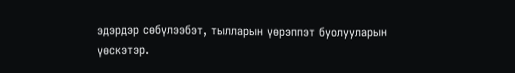эдэрдэр сөбүлээбэт, тылларын үөрэппэт буолууларын үөскэтэр.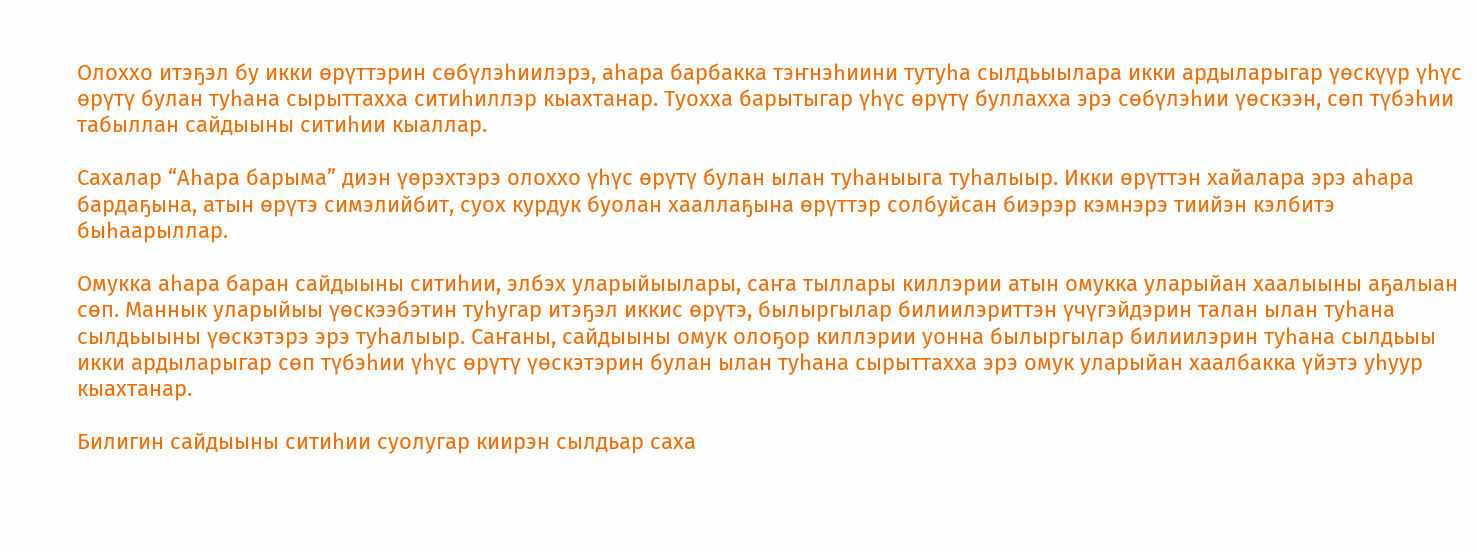Олоххо итэҕэл бу икки өрүттэрин сөбүлэһиилэрэ, аһара барбакка тэҥнэһиини тутуһа сылдьыылара икки ардыларыгар үөскүүр үһүс өрүтү булан туһана сырыттахха ситиһиллэр кыахтанар. Туохха барытыгар үһүс өрүтү буллахха эрэ сөбүлэһии үөскээн, сөп түбэһии табыллан сайдыыны ситиһии кыаллар.

Сахалар “Аһара барыма” диэн үөрэхтэрэ олоххо үһүс өрүтү булан ылан туһаныыга туһалыыр. Икки өрүттэн хайалара эрэ аһара бардаҕына, атын өрүтэ симэлийбит, суох курдук буолан хааллаҕына өрүттэр солбуйсан биэрэр кэмнэрэ тиийэн кэлбитэ быһаарыллар.

Омукка аһара баран сайдыыны ситиһии, элбэх уларыйыылары, саҥа тыллары киллэрии атын омукка уларыйан хаалыыны аҕалыан сөп. Маннык уларыйыы үөскээбэтин туһугар итэҕэл иккис өрүтэ, былыргылар билиилэриттэн үчүгэйдэрин талан ылан туһана сылдьыыны үөскэтэрэ эрэ туһалыыр. Саҥаны, сайдыыны омук олоҕор киллэрии уонна былыргылар билиилэрин туһана сылдьыы икки ардыларыгар сөп түбэһии үһүс өрүтү үөскэтэрин булан ылан туһана сырыттахха эрэ омук уларыйан хаалбакка үйэтэ уһуур кыахтанар.

Билигин сайдыыны ситиһии суолугар киирэн сылдьар саха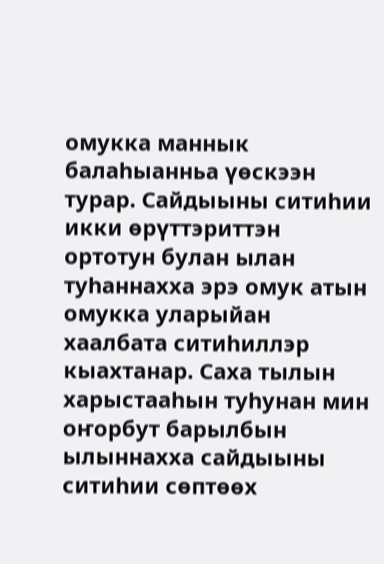омукка маннык балаһыанньа үөскээн турар. Сайдыыны ситиһии икки өрүттэриттэн ортотун булан ылан туһаннахха эрэ омук атын омукка уларыйан хаалбата ситиһиллэр кыахтанар. Саха тылын харыстааһын туһунан мин оҥорбут барылбын ылыннахха сайдыыны ситиһии сөптөөх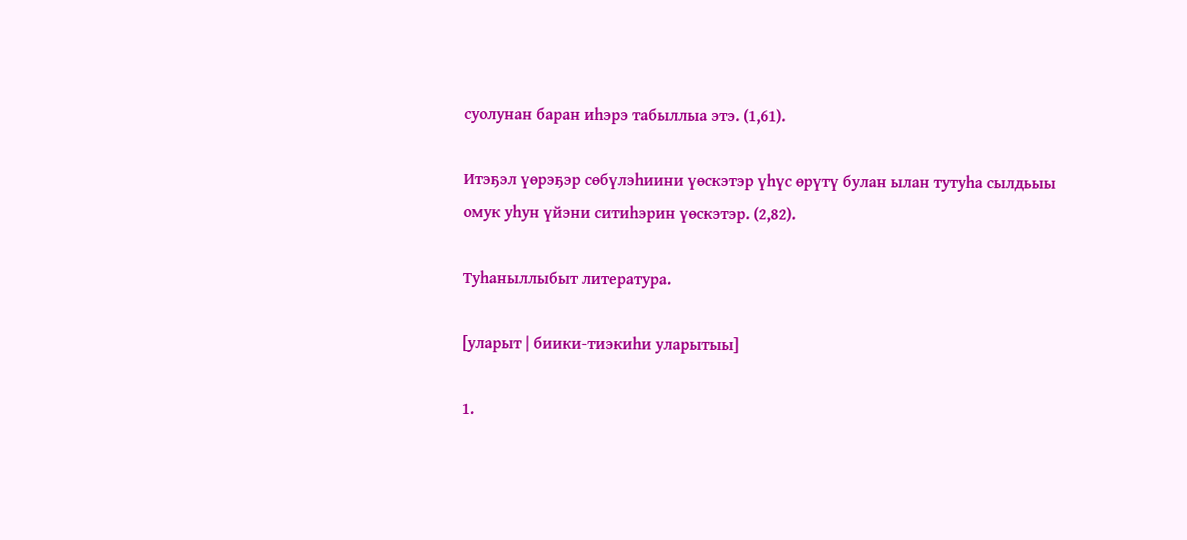суолунан баран иһэрэ табыллыа этэ. (1,61).

Итэҕэл үөрэҕэр сөбүлэһиини үөскэтэр үһүс өрүтү булан ылан тутуһа сылдьыы омук уһун үйэни ситиһэрин үөскэтэр. (2,82).

Туһаныллыбыт литература.

[уларыт | биики-тиэкиһи уларытыы]

1.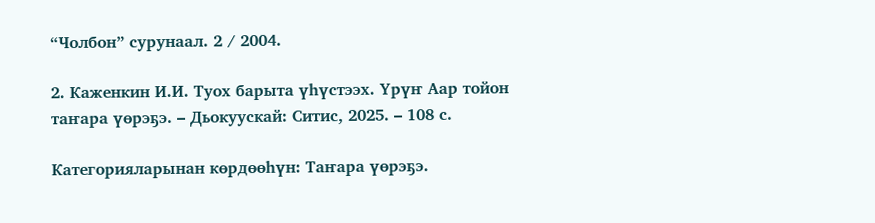“Чолбон” сурунаал. 2 / 2004.

2. Каженкин И.И. Туох барыта үһүстээх. Үрүҥ Аар тойон таҥара үөрэҕэ. – Дьокуускай: Ситис, 2025. – 108 с.

Категорияларынан көрдөөһүн: Таҥара үөрэҕэ.